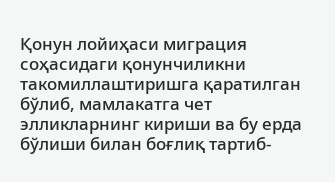Қонун лойиҳаси миграция соҳасидаги қонунчиликни такомиллаштиришга қаратилган бўлиб, мамлакатга чет элликларнинг кириши ва бу ерда бўлиши билан боғлиқ тартиб-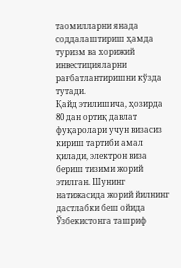таомилларни янада соддалаштириш ҳамда туризм ва хорижий инвестицияларни рағбатлантиришни кўзда тутади.
Қайд этилишича, ҳозирда 80 дан ортиқ давлат фуқаролари учун визасиз кириш тартиби амал қилади, электрон виза бериш тизими жорий этилган. Шунинг натижасида жорий йилнинг дастлабки беш ойида Ўзбекистонга ташриф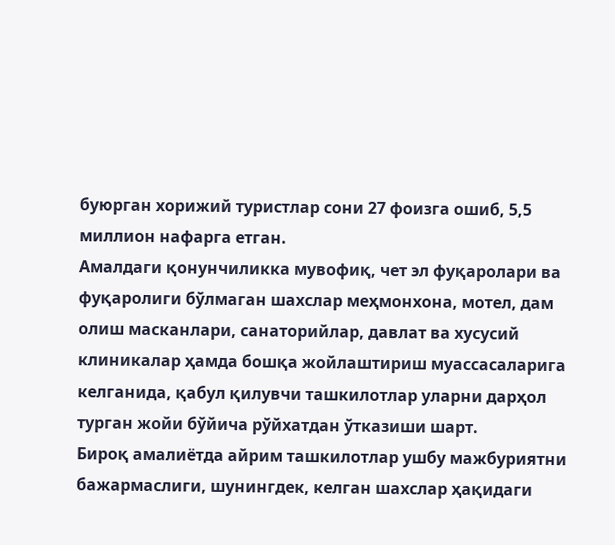буюрган хорижий туристлар сони 27 фоизга ошиб, 5,5 миллион нафарга етган.
Амалдаги қонунчиликка мувофиқ, чет эл фуқаролари ва фуқаролиги бўлмаган шахслар меҳмонхона, мотел, дам олиш масканлари, санаторийлар, давлат ва хусусий клиникалар ҳамда бошқа жойлаштириш муассасаларига келганида, қабул қилувчи ташкилотлар уларни дарҳол турган жойи бўйича рўйхатдан ўтказиши шарт.
Бироқ амалиётда айрим ташкилотлар ушбу мажбуриятни бажармаслиги, шунингдек, келган шахслар ҳақидаги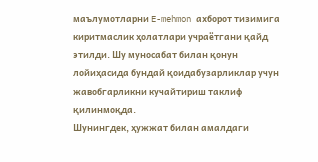маълумотларни E-mehmon ахборот тизимига киритмаслик ҳолатлари учраётгани қайд этилди. Шу муносабат билан қонун лойиҳасида бундай қоидабузарликлар учун жавобгарликни кучайтириш таклиф қилинмоқда.
Шунингдек, ҳужжат билан амалдаги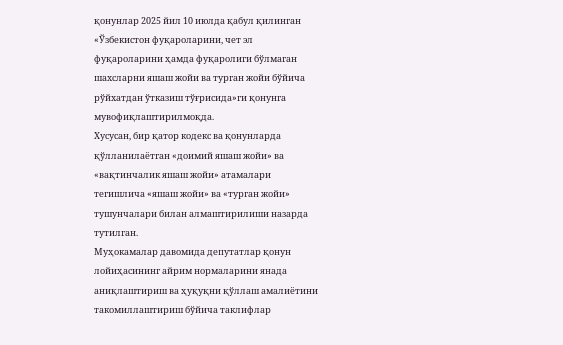қонунлар 2025 йил 10 июлда қабул қилинган «Ўзбекистон фуқароларини, чет эл фуқароларини ҳамда фуқаролиги бўлмаган шахсларни яшаш жойи ва турган жойи бўйича рўйхатдан ўтказиш тўғрисида»ги қонунга мувофиқлаштирилмоқда.
Хусусан, бир қатор кодекс ва қонунларда қўлланилаётган «доимий яшаш жойи» ва «вақтинчалик яшаш жойи» атамалари тегишлича «яшаш жойи» ва «турган жойи» тушунчалари билан алмаштирилиши назарда тутилган.
Муҳокамалар давомида депутатлар қонун лойиҳасининг айрим нормаларини янада аниқлаштириш ва ҳуқуқни қўллаш амалиётини такомиллаштириш бўйича таклифлар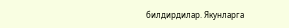билдирдилар. Якунларга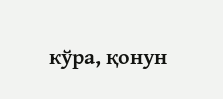кўра, қонун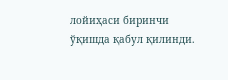лойиҳаси биринчи ўқишда қабул қилинди.